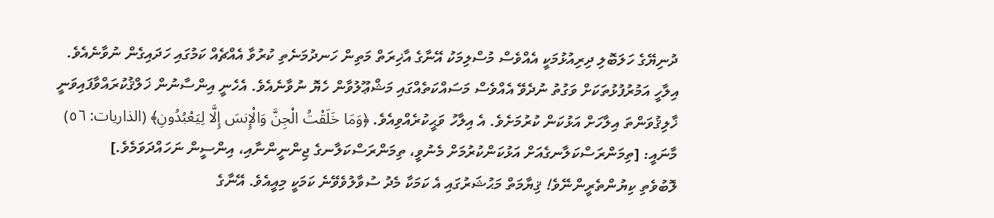ދުނިޔޭގެ ހަލަބޮލި ދިރިއުޅުމަކީ އެއްވެސް މުސްލިމަކު އޭނާގެ އާޚިރަތް މަތިން ހަނދުމަނެތި ކުރުވާ އެއްޗެއް ކަމުގައި ހަދައިގެން ނުވާނެއެވެ. އިލާހީ އަމުރުފުޅުތަކަށް ވަގުތު ނުދެވޭ އެއްވެސް މަސައްކަތެއްގައި މަޝްޢޫލުވާން ހެޔޮ ނުވާނެއެވެ. އެހެނީ އިންސާނުން ޚަލްޤުކުރައްވާފައިވަނީ ޚާލިޤުވަންތަ އިލާހަށް އަޅުކަން ކުރުމަށެވެ. އެ އިލާހު ވަޙީކުރެއްވިއެވެ. ﴿وَمَا خَلَقْتُ الْجِنَّ وَالْإِنسَ إِلَّا لِيَعْبُدُونِ﴾ (الذاريات: ٥٦) މާނައީ: [ތިމަންރަސްކަލާނގެއަށް އަޅުކަންކުރުމަށް މެނުވީ، ތިމަންރަސްކަލާނގެ ޖިންނީންނާއި، އިންސީން ނަހައްދަވަމެވެ.]
ލޮބުވެތި ކިޔުންތެރީންނޭވެ! ޤިޔާމަތް މަޙުޝަރުގައި އެ ކަމަކާ މެދު ސުވާލުވެވޭނެ ކަމަކީ މިއީއެވެ. އޭނާގެ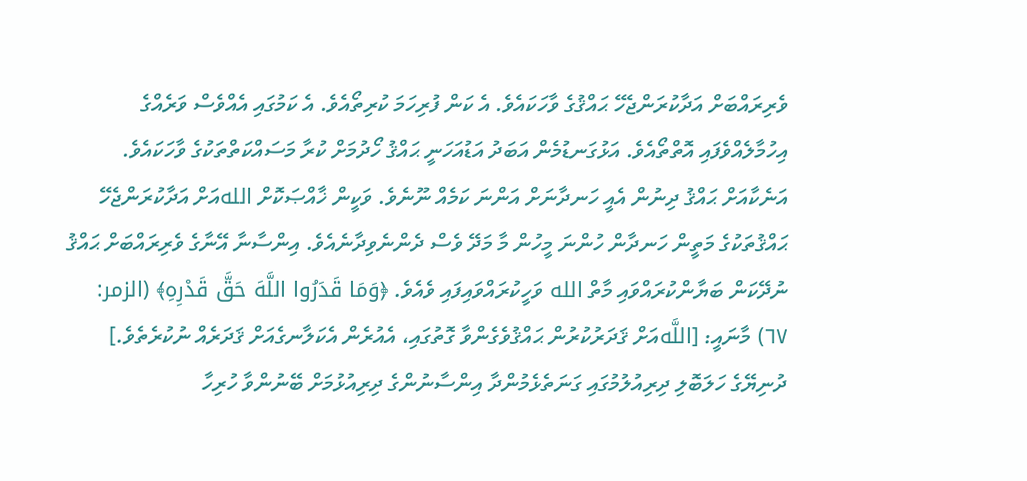ވެރިރައްބަށް އަދާކުރަންޖެހޭ ޙައްޤުގެ ވާހަކައެވެ. އެ ކަން ފުރިހަމަ ކުރިތޯއެވެ. އެ ކަމުގައި އެއްވެސް ވަރެއްގެ އިހުމާލެއްވެފައި އޮތްތޯއެވެ. އަޅުގަނޑުމެން އަބަދު އަޑުއަހަނީ ޙައްޤު ހޯދުމަށް ކުރާ މަސައްކަތްތަކުގެ ވާހަކައެވެ. އަނެކާއަށް ޙައްޤު ދިނުން އެއީ ހަނދާނަށް އަންނަ ކަމެއް ނޫނެވެ. ވަކީން ޚާއްޞަކޮށް اللهއަށް އަދާކުރަންޖެހޭ ޙައްޤުތަކުގެ މަތީން ހަނދާން ހުންނަ މީހުން މާ މަދޭ ވެސް ދެންނެވިދާނެއެވެ. އިންސާނާ އޭނާގެ ވެރިރައްބަށް ޙައްޤު ނުދޭކަން ބަޔާންކުރައްވައި މާތް الله ވަހީކުރައްވައިފައި ވެއެވެ. ﴿وَمَا قَدَرُوا اللَّهَ حَقَّ قَدْرِهِ﴾ (الزمر: ٦٧) މާނައީ: [اللَّهއަށް ޤަދަރުކުރުން ޙައްޤުވެގެންވާ ގޮތުގައި، އެއުރެން އެކަލާނގެއަށް ޤަދަރެއް ނުކުރެތެވެ.] ދުނިޔޭގެ ހަލަބޮލި ދިރިއުލުމުގައި ގަނަތެޅެމުންދާ އިންސާނުންގެ ދިރިއުޅުމަށް ބޭނުންވާ ހުރިހާ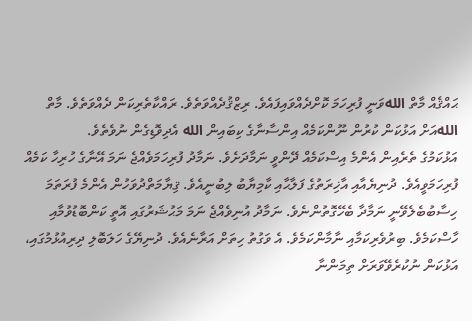ޙައްޤެއް މާތް اللهވަނީ ފުރިހަމަ ކޮށްދެއްވައިފައެވެ. ރިޒްޤުދެއްވަތެވެ. ރައްކާތެރިކަން ދެއްވަތެވެ. މާތް اللهއަށް އަޅުކަން ކުރުން ނޫންކަމެއް އިންސާނާގެ ކިބައިން الله އެދިވޮޑިގެން ނުވެތެވެ.
އަޅުކަމުގެ ތެރެއިން އެންމެ އިސްކަމެއް ދޭންވީ ނަމާދަށެވެ. ނަމާދު ފުރިހަމަވެއްޖެ ނަމަ އޭނާގެ ހުރިހާ ކަމެއް ފުރިހަމަވީއެވެ. ދުނިޔެއާއި އާޚިރަތުގެ ފަލާޙާއި ކާމިޔާބު ލިބުނީއެވެ. ޤިޔާމަތްދުވަހުން އެންމެ ފުރަތަމަ ހިސާބުބެލެވޭނީ ނަމާދާ ބެހޭގޮތުންނެވެ. ނަމާދު އުނިވެއްޖެ ނަމަ މަޙުޝަރުގައި އޮތީ ކަންބޮޑުވުމާއި ހާސްކަމެވެ. ބިރުވެރިކަމާއި ނާމާންކަމެވެ. އެ ވަގުތު ހިތަށް އަރާނެއެވެ. ދުނިޔޭގެ ހަލަބޮލި ދިރިއުޅުމުގައި، އަޅުކަން ނުކުރެވޭވަރަށް ތިމަންނާ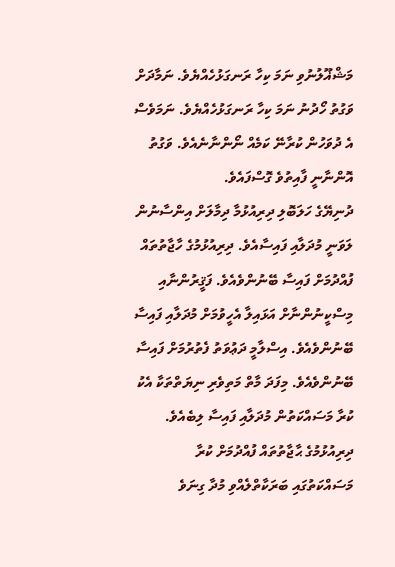މަޝްޣޫލުނުވި ނަމަ ކިހާ ރަނގަޅުހެއްޔެވެ. ނަމާދަށް ވަގުތު ހޯދުނު ނަމަ ކިހާ ރަނގަޅުހެއްޔެވެ. ނަމަވެސް އެ ދުވަހުން ކުރާނޭ ކަމެއް ނޯންނާނެއެވެ. ވަގުތު އޮންނާނީ ފާއިތުވެ ގޮސްފައެވެ.
ދުނިޔޭގެ ހަލަބޮލި ދިރިއުޅުމާ ދިމާލަށް އިންސާނުން ލަވަނީ މުދަލާއި ފައިސާއެވެ. ދިރިއުޅުމުގެ ހާޖާތުތައް ފުއްދުމަށް ފައިސާ ބޭނުންވެއެވެ. ފަޤީރުންނާއި މިސްކީނުންނާށް އަޅައިލާ އެހީވުމަށް މުދަލާއި ފައިސާ ބޭނުންވެއެވެ. އިސްލާމީ ދަޢުވަތު ފެތުރުމަށް ފައިސާ ބޭނުންވެއެވެ. މިފަދަ މާތް މަތިވެރި ނިޔަތްތަކާ އެކު ކުރާ މަސައްކަތުން މުދަލާއި ފައިސާ ލިބެއެވެ. ދިރިއުޅުމުގެ ޙާޖާތުތައް ފުއްދުމަށް ކުރާ މަސައްކަތުގައި ބަރަކާތްލެއްވި މުދާ ގިނަވެ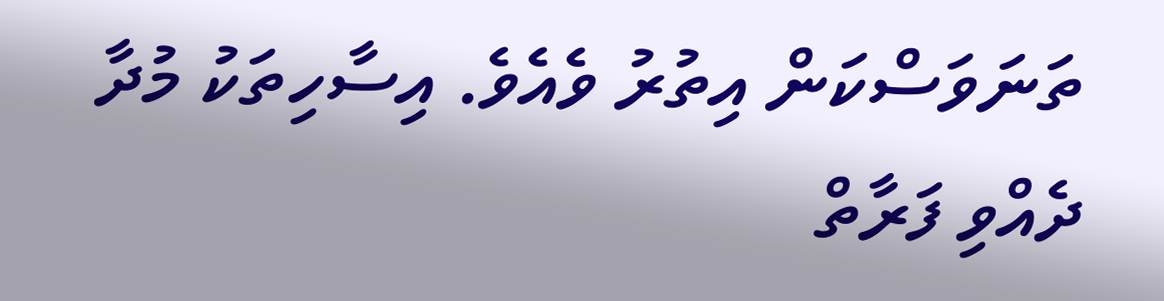ތަނަވަސްކަން އިތުރު ވެއެވެ. އިސާހިތަކު މުދާ ދެއްވި ފަރާތް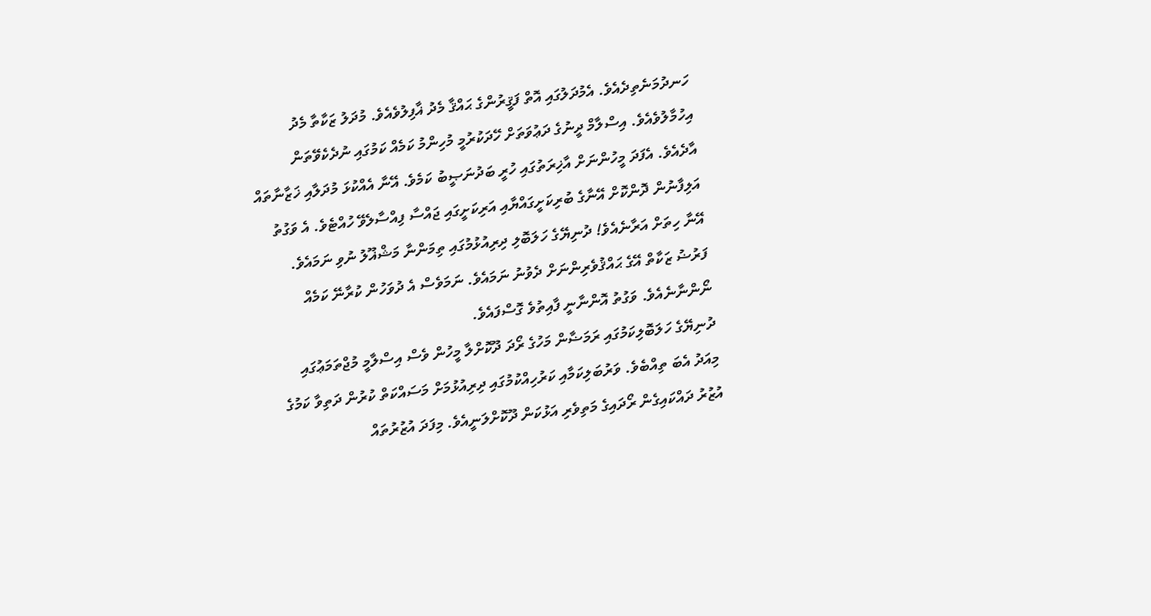ހަނދުމަނެތިދެއެވެ. އެމުދަލުގައި އޮތް ފަޤީރުންގެ ޙައްޤާ މެދު ޣާފިލުވެއެވެ. މުދަލު ޒަކާތާ މެދު އިހުމާލުވެއެވެ. އިސްލާމް ދީނުގެ ދަޢުވަތަށް ހޭދަކުރުމީ މުހިންމު ކަމެއް ކަމުގައި ނުދެކެވޭތަން އާދެއެވެ. އެފަދަ މީހުންނަށް އާޚިރަތުގައި ހުރީ ބަދުނަޞީބު ކަމެވެ. އޭނާ އެއްކުޅަ މުދަލާއި ޚަޒާނާތައް އަލިފާނުން ދޮންކޮށް އޭނާގެ ބުރިކަށީގައްޔާއި އަރިކަށީގައި ޖައްސާ ފިއްސާލެވޭ ހުއްޓެވެ. އެ ވަގުތު އޭނާ ހިތަށް އަރާނެއެވެ! ދުނިޔޭގެ ހަލަބޮލި ދިރިއުޅުމުގައި ތިމަންނާ މަޝްޣޫލު ނުވި ނަމައެވެ. ފަރުޟު ޒަކާތް އޭގެ ޙައްޤުވެރިންނަށް ދެވުނު ނަމައެވެ. ނަމަވެސް އެ ދުވަހުން ކުރާނޭ ކަމެއް ނޯންނާނެއެވެ. ވަގުތު އޮންނާނީ ފާއިތުވެ ގޮސްފައެވެ.
ދުނިޔޭގެ ހަލަބޮލިކަމުގައި ރަމަޟާން މަހުގެ ރޯދަ ދޫކޮށްލާ މީހުން ވެސް އިސްލާމީ މުޖްތަމަޢުގައި މިއަދު އެބަ ތިއްބެވެ. ވަރުބަލިކަމާއި ކަރުހިއްކުމުގައި ދިރިއުޅުމަށް މަސައްކަތް ކުރުން ދަތިވާ ކަމުގެ އުޒުރު ދައްކައިގެން ރޯދައިގެ މަތިވެރި އަޅުކަން ދޫކޮށްލަނީއެވެ. މިފަދަ އުޒުރުތައް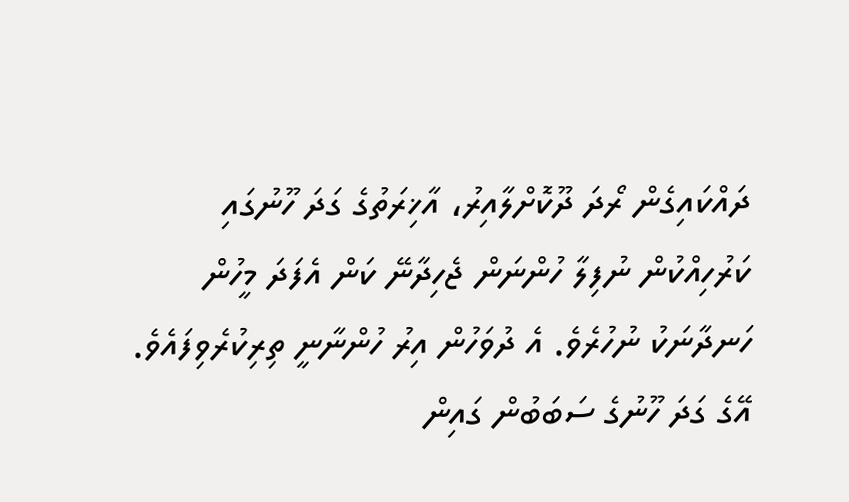ދައްކައިގެން ރޯދަ ދޫކޮށްލާއިރު، އާޚިރަތުގެ ގަދަ ހޫނުގައި ކަރުހިއްކުން ނުފިލާ ހުންނަން ޖެހިދާނޭ ކަން އެފަދަ މީހުން ހަނދާނަކު ނުހުރެވެ. އެ ދުވަހުން އިރު ހުންނާނީ ތިރިކުރެވިފައެވެ. އޭގެ ގަދަ ހޫނުގެ ސަބަބުން ގައިން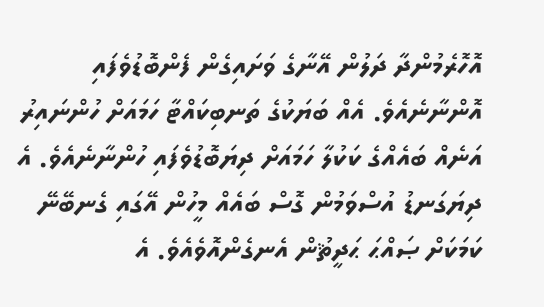އޮހޮރެމުންދާ ދަލުން އޭނާގެ ވަށައިގެން ފެންބޮޑުވެފައި އޮންނާނެއެވެ. އެއް ބަޔަކުގެ ތަނބިކައްޓާ ހަމައަށް ހުންނައިރު އަނެއް ބައެއްގެ ކަކުލާ ހަމައަށް ދިޔަބޮޑުވެފައި ހުންނާނެއެވެ. އެ ދިޔަގަނޑު އުސްވަމުން ގޮސް ބައެއް މީހުން އޭގައި ގެނބޭނޭ ކަމަކަށް ޞައްޙަ ޙަދީޘުން އެނގެންއޮވެއެވެ. އެ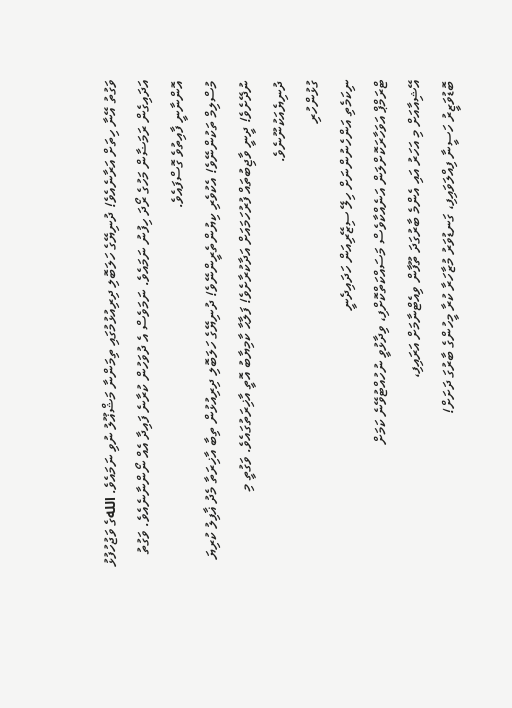ވަގުތު އޭނާ ހިތަށް އަރާނެއެވެ! ދުނިޔޭގެ ހަލަބޮލި ދިރިއުޅުމުގައި ތިމަންނާ މަޝްޣޫލު ނުވި ނަމައެވެ. اللهގެ ވަޖުހުފުޅު އަދައިގެން ރަމަޟާން މަހުގެ ރޯދަ ހިފުނު ނަމައެވެ. ނަމަވެސް އެ ދުވަހުން ކުރާނެ ފައިދާ އެއް ނޯންނާނެއެވެ. ވަގުތު އޮންނާނީ ފާއިތުވެ ގޮސްފައެވެ.
މުސްލިމް ތަކުންނޭވެ! އެކުވެރި ކިޔުންތެރީންނޭވެ! ދުނިޔޭގެ ހަލަބޮލި ދިރިއުޅުން ތިބާ އާޚިރަތާ މެދު ޣާފިލު ކުރިޔަ ނުދޭށެވެ! ދީނީ ވާޖިބުތައް ފުރުހަމައަށް އަދާކުރާށެވެ! ފަލާޙާ ކާމިޔާބު އޮތީ އާޚިރަތުގައެވެ. ވަގުތީ މި ދުނިޔެއަކުނޫނެވެ.
ގުޅުންހުރި
ނިކަމެތި އަންހެނުންނަށް ހިލޭ ސިޒޭރިއަން ހަދައިދެނީ
ޓްރަމްޕް އަވަހާރަކޮށްލަން އަނެއްކާވެސް މަސައްކަތްކޮށްފި، ވިދާޅުވީ ނުހުއްޓުވޭނެ ކަމަށް
އޭޝިއާއަށް މި އަހަރު އައި އެންމެ ބާރުގަދަ ތޫފާން ވިއެޓްނާމަށް އަރައިފި،
ބޮޑުވަޒީރު ހަސީނާ ފިއްލަވައިފި، ގަނޑުވަރު މުޒާހަރާ ކުރާ މީހުންގެ ބާރުގަ ދަށަށް!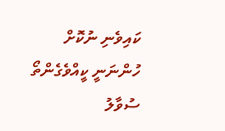ކައިވެނި ނުކޮށް ހުންނަނީ ކީއްވެގެންތޯ ސުވާލު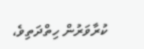ކުރާވަރުން ހިތްދަތިވެ،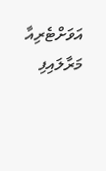އަވަށްޓެރިއާ މަރާލައިފި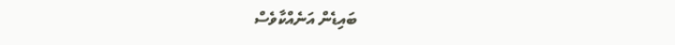ބައިޑެން އަނެއްކާވެސް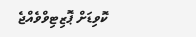ކޮވިޑަށް ޕޮޒިޓިވްވެއްޖެ